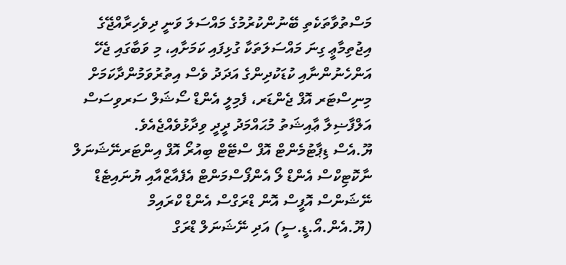މަސްތުވާތަކެތި ބޭނުންކުރުމުގެ މައްސަލަ ވަނީ ދިވެހިރާއްޖޭގެ އިޖުތިމާޢީ ގިނަ މައްސަލަތަކާ ގުޅިފައި ކަމަށާއި، މި ވަބާގައި ޖެހޭ އަންހެނުންނާއި ކުޑަކުދިންގެ އަދަދު ވެސް އިތުރުވަމުންދާކަމަށް މިނިސްޓަރ އޮފް ޖެންޑަރ، ފެމިލީ އެންޑް ސޯޝަލް ސަރވިސަސް އަލްފާޟިލާ ޢާއިޝަތު މުޙައްމަދު ދީދީ ވިދާޅުވެއްޖެއެވެ.
ޔޫ.އެސް ޑިޕާޓުމެންޓް އޮފް ސްޓޭޓް ބިއުރޯ އޮފް އިންޓަރނޭޝަނަލް ނާކޮޓިކްސް އެންޑް ލޯ އެންފޯސްމަންޓް އެފެއާޒްއާއި ޔުނައިޓެޑް ނޭޝަންސް އޮފީސް އޮން ޑްރަގްސް އެންޑް ކްރައިމް (ޔޫ.އެން.އޯ.ޑީ.ސީ) އަދި ނޭޝަނަލް ޑްރަގް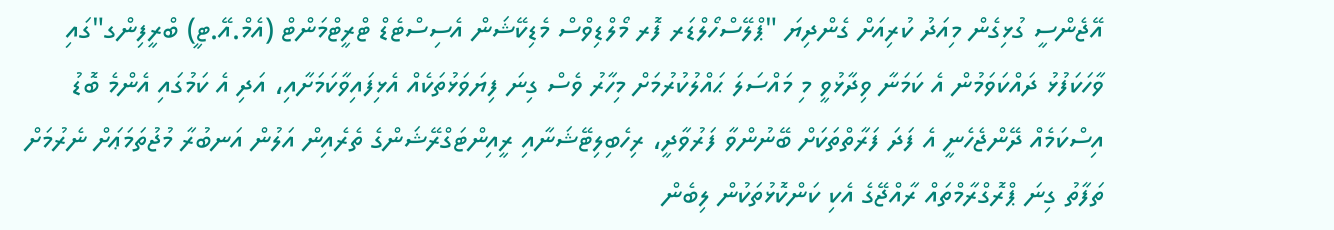އޭޖެންސީ ގުޅިގެން މިއަދު ކުރިއަށް ގެންދިޔަ "ޕްލޭސްހޯލްޑަރ ފޮރ މޯލްޑިވްސް މެޑިކޭޝަން އެސިސްޓެޑް ޓްރީޓްމަންޓް (އެމް.އޭ.ޓީ) ބްރީފިންގ"ގައި ވާހަކަފުޅު ދައްކަވަމުން އެ ކަމަނާ ވިދާޅުވީ މި މައްސަލަ ޙައްލުކުރުމަށް މިހާރު ވެސް ގިނަ ފިޔަވަޅުތަކެއް އެޅިފައިވާކަމަށާއި، އަދި އެ ކަމުގައި އެންމެ ބޮޑު އިސްކަމެއް ދޭންޖެހެނީ އެ ފަދަ ފަރާތްތަކަށް ބޭނުންވާ ފަރުވާދީ، ރިހެބިލިޓޭޝަނާއި ރީއިންޓަގްރޭޝަންގެ ތެރެއިން އަލުން އަނބުރާ މުޖުތަމަޢަށް ނެރުމަށް ތަފާތު ގިނަ ޕްރޮގްރާމްތައް ރާއްޖޭގެ އެކި ކަންކޮޅުތަކުން ލިބެން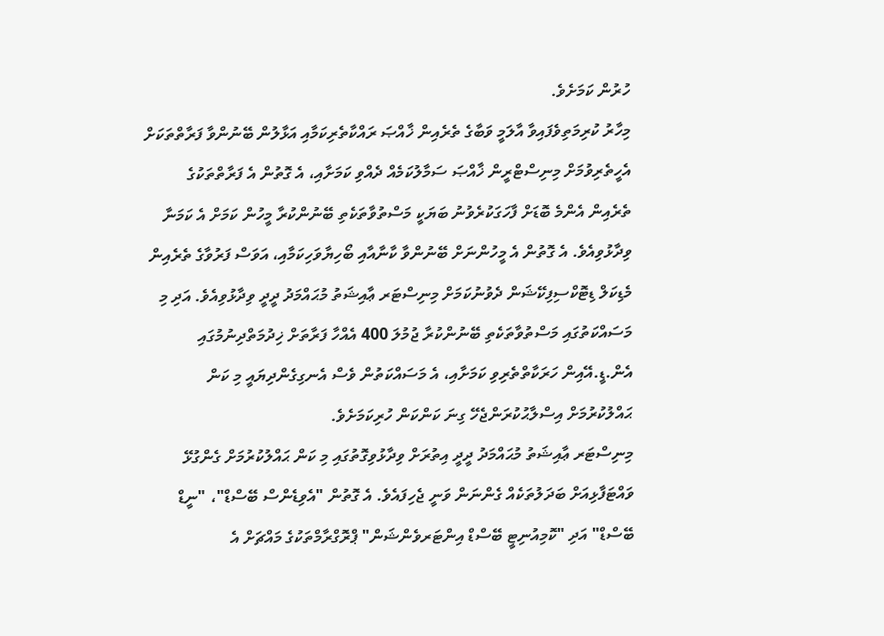ހުރުން ކަމަށެވެ.
މިހާރު ކުރިމަތިވެފައިވާ އާލަމީ ވަބާގެ ތެރެއިން ޚާއްޞަ ރައްކާތެރިކަމާއި އަޅާލުން ބޭނުންވާ ފަރާތްތަކަށް އެހީތެރިވުމަށް މިނިސްޓްރީން ޚާއްޞަ ސަމާލުކަމެއް ދެއްވި ކަމަށާއި، އެ ގޮތުން އެ ފަރާތްތަކުގެ ތެރެއިން އެންމެ ބޮޑަށް ފާހަގަކުރެވުނު ބަޔަކީ މަސްތުވާތަކެތި ބޭނުންކުރާ މީހުން ކަމަށް އެ ކަމަނާ ވިދާޅުވިއެވެ. އެ ގޮތުން އެ މީހުންނަށް ބޭނުންވާ ކާނާއާއި ބޯހިޔާވަހިކަމާއި، އަވަސް ފަރުވާގެ ތެރެއިން މެޑިކަލް ޑިޓޮކްސިފިކޭޝަން ދެވުނުކަމަށް މިނިސްޓަރ ޢާއިޝަތު މުޙައްމަދު ދީދީ ވިދާޅުވިއެވެ. އަދި މި މަސައްކަތުގައި މަސްތުވާތަކެތި ބޭނުންކުރާ ޖުމުލަ 400 އެއްހާ ފަރާތަށް ޚިދުމަތްދިނުމުގައި އެން.ޑީ.އޭއިން ހަރަކާތްތެރިވި ކަމަށާއި، އެ މަސައްކަތުން ވެސް އެނގިގެންދިޔައީ މި ކަން ޙައްލުކުރުމަށް އިސްލާޙުކުރަންޖެހޭ ގިނަ ކަންކަން ހުރިކަމަށެވެ.
މިނިސްޓަރ ޢާއިޝަތު މުޙައްމަދު ދީދީ އިތުރަށް ވިދާޅުވިގޮތުގައި މި ކަން ޙައްލުކުރުމަށް ގެންގުޅޭ ވައްޓަފާޅިއަށް ބަދަލުތަކެއް ގެންނަން ވަނީ ޖެހިފައެވެ. އެ ގޮތުން "އެވިޑެންސް ބޭސްޑް"، "ނީޑް ބޭސްޑް" އަދި "ކޮމިއުނިޓީ ބޭސްޑް އިންޓަރވެންޝަން" ޕްރޮގްރާމްތަކުގެ މައްޗަށް އެ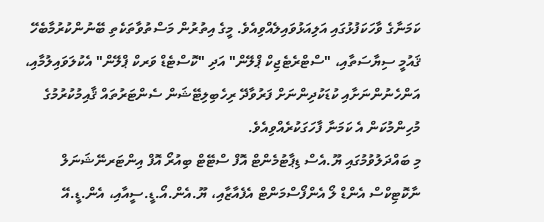ކަމަނާގެ ވާހަކަފުޅުގައި އަލިއަޅުވައިލެއްވިއެވެ. މީގެ އިތުރުން މަސްތުވާތަކެތި ބޭނުންކުރުމާބެހޭ ޤައުމީ ސިޔާސަތާއި، "ސްޓްރެޓެޖިކް ޕްލޭން" އަދި "ކޮސްޓެޑް ވަރކް ޕްލޭން" އެކުލަވައިލުމާއި، އަންހެނުންނަށާއި ކުޑަކުދިންނަށް ފަރުވާދޭ ރިހެބިލިޓޭޝަން ސެންޓަރުތައް ޤާއިމުކުރުމުގެ މުހިންމުކަން އެ ކަމަނާ ފާހަގަކުރެއްވިއެވެ.
މި ބައްދަލުވުމުގައި ޔޫ.އެސް ޑިޕާޓުމެންޓް އޮފް ސްޓޭޓް ބިއުރޯ އޮފް އިންޓަރނޭޝަނަލް ނާކޮޓިކްސް އެންޑް ލޯ އެންފޯސްމަންޓް އެފެއާޒާއި، ޔޫ.އެން.އޯ.ޑީ.ސީއާއި، އެން.ޑީ.އޭ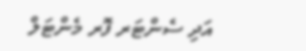އަދި ސެންޓަރ ފޮރ މެންޓަލް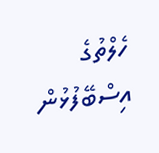ހެލްތުގެ އިސްބޭފުޅުން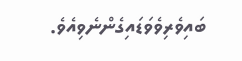ބައިވެރިވެވަޑައިގެންނެވިއެވެ.